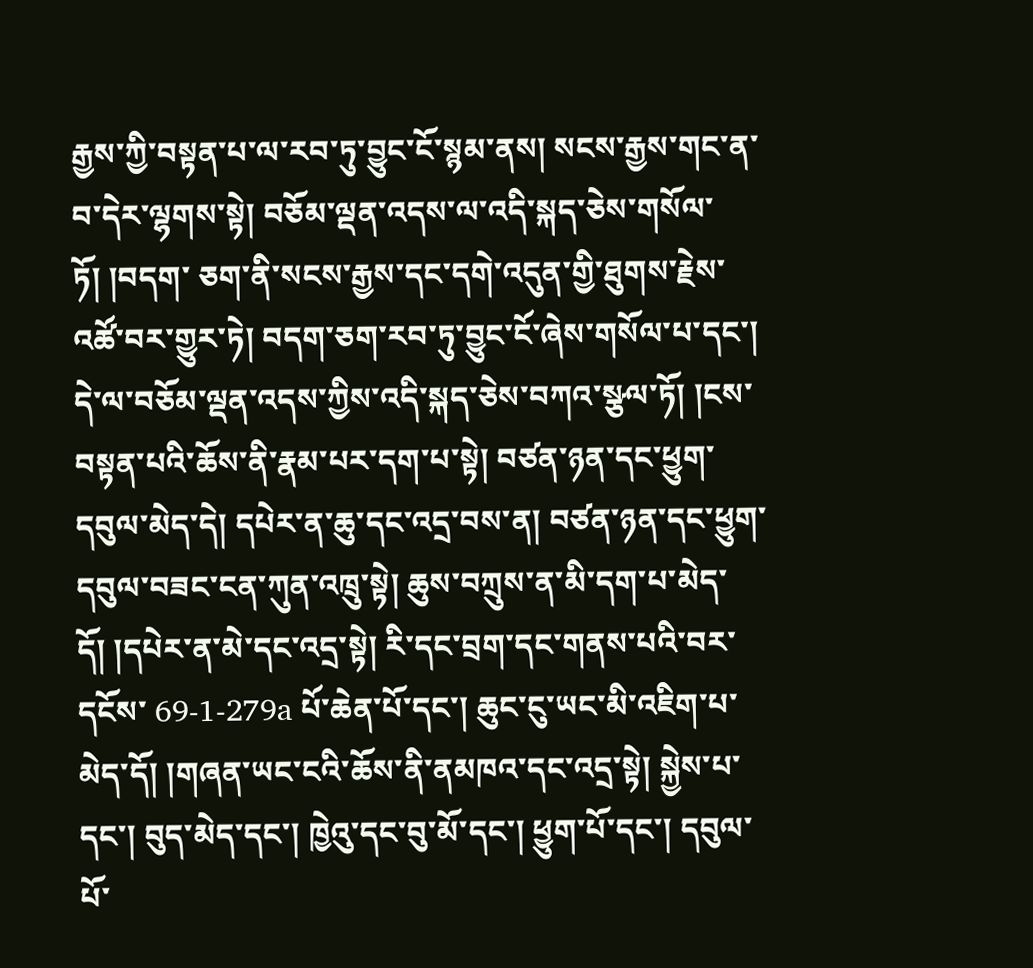རྒྱས་ཀྱི་བསྟན་པ་ལ་རབ་ཏུ་བྱུང་ངོ་སྙམ་ནས། སངས་རྒྱས་གང་ན་བ་དེར་ལྷགས་སྟེ། བཅོམ་ལྡན་འདས་ལ་འདི་སྐད་ཅེས་གསོལ་ཏོ། །བདག་ ཅག་ནི་སངས་རྒྱས་དང་དགེ་འདུན་གྱི་ཐུགས་རྗེས་འཚོ་བར་གྱུར་ཏེ། བདག་ཅག་རབ་ཏུ་བྱུང་ངོ་ཞེས་གསོལ་པ་དང་། དེ་ལ་བཅོམ་ལྡན་འདས་ཀྱིས་འདི་སྐད་ཅེས་བཀའ་སྩལ་ཏོ། །ངས་བསྟན་པའི་ཆོས་ནི་རྣམ་པར་དག་པ་སྟེ། བཙན་ཉན་དང་ཕྱུག་དབུལ་མེད་དེ། དཔེར་ན་ཆུ་དང་འདྲ་བས་ན། བཙན་ཉན་དང་ཕྱུག་དབུལ་བཟང་ངན་ཀུན་འཁྲུ་སྟེ། ཆུས་བཀྲུས་ན་མི་དག་པ་མེད་དོ། །དཔེར་ན་མེ་དང་འདྲ་སྟེ། རི་དང་བྲག་དང་གནས་པའི་བར་དངོས་ 69-1-279a པོ་ཆེན་པོ་དང་། ཆུང་ངུ་ཡང་མི་འཇིག་པ་མེད་དོ། །གཞན་ཡང་ངའི་ཆོས་ནི་ནམཁའ་དང་འདྲ་སྟེ། སྐྱེས་པ་དང་། བུད་མེད་དང་། ཁྱེའུ་དང་བུ་མོ་དང་། ཕྱུག་པོ་དང་། དབུལ་པོ་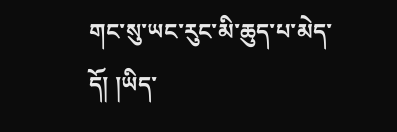གང་སུ་ཡང་རུང་མི་ཆུད་པ་མེད་དོ། །ཡིད་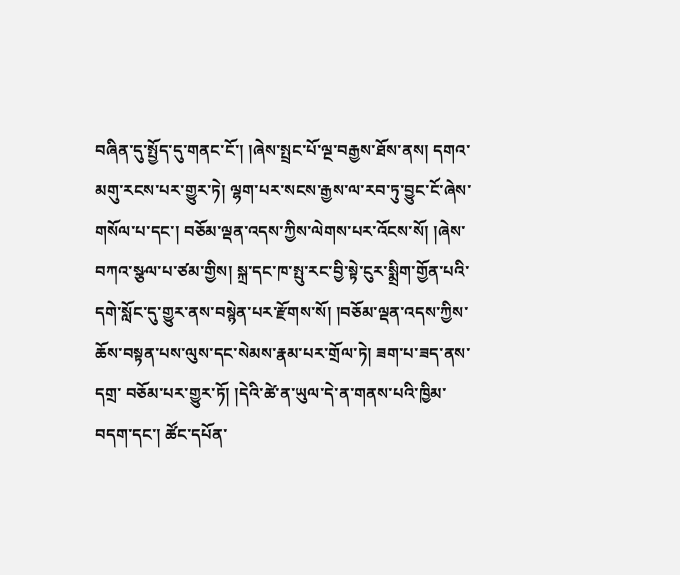བཞིན་དུ་སྤྱོད་དུ་གནང་ངོ་། །ཞེས་སྤྲང་པོ་ལྔ་བརྒྱས་ཐོས་ནས། དགའ་མགུ་རངས་པར་གྱུར་ཏེ། ལྷག་པར་སངས་རྒྱས་ལ་རབ་ཏུ་བྱུང་ངོ་ཞེས་གསོལ་པ་དང་། བཅོམ་ལྡན་འདས་ཀྱིས་ལེགས་པར་འོངས་སོ། །ཞེས་ བཀའ་སྩལ་པ་ཙམ་གྱིས། སྐྲ་དང་ཁ་སྤུ་རང་བྱི་སྟེ་ངུར་སྨྲིག་གྱོན་པའི་དགེ་སློང་དུ་གྱུར་ནས་བསྙེན་པར་རྫོགས་སོ། །བཅོམ་ལྡན་འདས་ཀྱིས་ཆོས་བསྟན་པས་ལུས་དང་སེམས་རྣམ་པར་གྲོལ་ཏེ། ཟག་པ་ཟད་ནས་དགྲ་ བཅོམ་པར་གྱུར་ཏོ། །དེའི་ཚེ་ན་ཡུལ་དེ་ན་གནས་པའི་ཁྱིམ་བདག་དང་། ཚོང་དཔོན་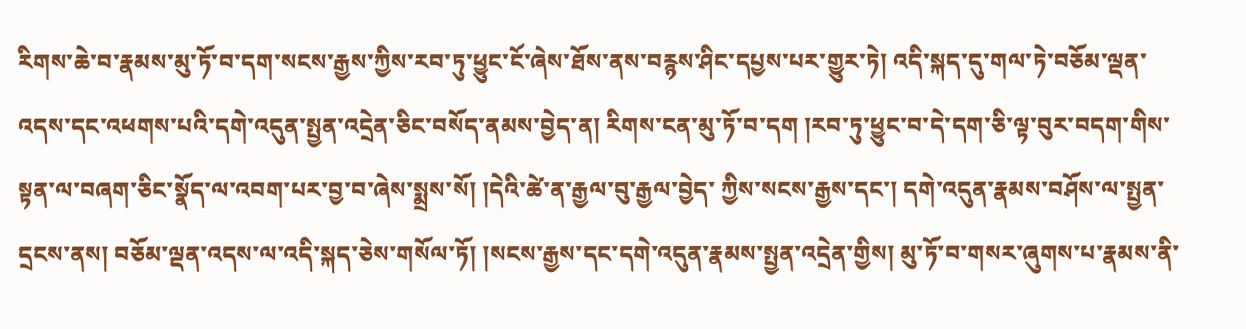རིགས་ཆེ་བ་རྣམས་མུ་ཏོ་བ་དག་སངས་རྒྱས་ཀྱིས་རབ་ཏུ་ཕྱུང་ངོ་ཞེས་ཐོས་ནས་བརྙས་ཤིང་དཔྱས་པར་གྱུར་ཏེ། འདི་སྐད་དུ་གལ་ཏེ་བཅོམ་ལྡན་ འདས་དང་འཕགས་པའི་དགེ་འདུན་སྤྱན་འདྲེན་ཅིང་བསོད་ནམས་བྱེད་ན། རིགས་ངན་མུ་ཏོ་བ་དག །རབ་ཏུ་ཕྱུང་བ་དེ་དག་ཅི་ལྟ་བུར་བདག་གིས་སྟན་ལ་བཞག་ཅིང་སྣོད་ལ་འབག་པར་བྱ་བ་ཞེས་སྨྲས་སོ། །དེའི་ཚེ་ན་རྒྱལ་བུ་རྒྱལ་བྱེད་ ཀྱིས་སངས་རྒྱས་དང་། དགེ་འདུན་རྣམས་བཤོས་ལ་སྤྱན་དྲངས་ནས། བཅོམ་ལྡན་འདས་ལ་འདི་སྐད་ཅེས་གསོལ་ཏོ། །སངས་རྒྱས་དང་དགེ་འདུན་རྣམས་སྤྱན་འདྲེན་གྱིས། མུ་ཏོ་བ་གསར་ཞུགས་པ་རྣམས་ནི་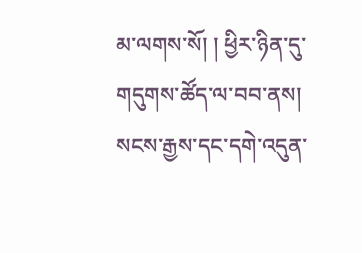མ་ལགས་སོ། ། ཕྱིར་ཉིན་དུ་གདུགས་ཚོད་ལ་བབ་ནས། སངས་རྒྱས་དང་དགེ་འདུན་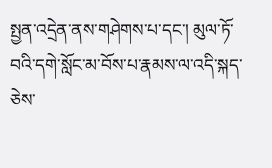སྤྱན་འདྲེན་ནས་གཤེགས་པ་དང་། མུལ་ཏོ་བའི་དགེ་སློང་མ་བོས་པ་རྣམས་ལ་འདི་སྐད་ཅེས་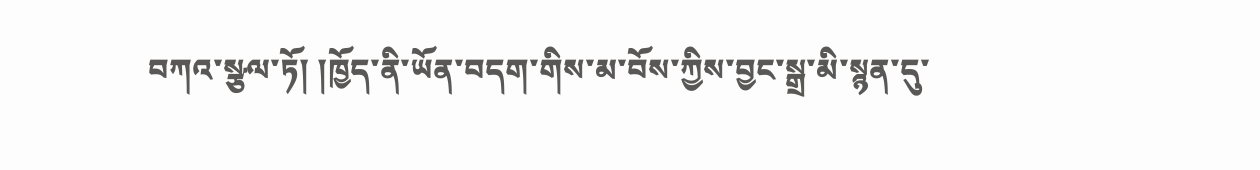བཀའ་སྩལ་ཏོ། །ཁྱོད་ནི་ཡོན་བདག་གིས་མ་བོས་ཀྱིས་བྱང་སྒྲ་མི་སྙན་དུ་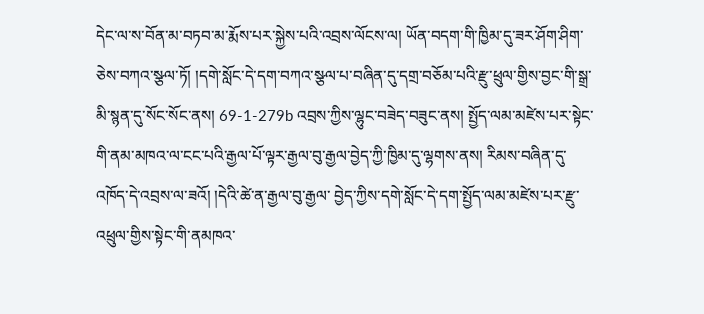དེང་ལ་ས་བོན་མ་བཏབ་མ་རྨོས་པར་སྐྱེས་པའི་འབྲས་ལོངས་ལ། ཡོན་བདག་གི་ཁྱིམ་དུ་ཟར་ཤོག་ཤིག་ཅེས་བཀའ་སྩལ་ཏོ། །དགེ་སློང་དེ་དག་བཀའ་སྩལ་པ་བཞིན་དུ་དགྲ་བཅོམ་པའི་རྫུ་ཕྲུལ་གྱིས་བྱང་གི་སྒྲ་མི་སྙན་དུ་སོང་སོང་ནས། 69-1-279b འབྲས་ཀྱིས་ལྷུང་བཟེད་བཟུང་ནས། སྤྱོད་ལམ་མཛེས་པར་སྟེང་གི་ནམ་མཁའ་ལ་ངང་པའི་རྒྱལ་པོ་ལྟར་རྒྱལ་བུ་རྒྱལ་བྱེད་ཀྱི་ཁྱིམ་དུ་ལྷགས་ནས། རིམས་བཞིན་དུ་འཁོད་དེ་འབྲས་ལ་ཟའོ། །དེའི་ཚེ་ན་རྒྱལ་བུ་རྒྱལ་ བྱེད་ཀྱིས་དགེ་སློང་དེ་དག་སྤྱོད་ལམ་མཛེས་པར་རྫུ་འཕྲུལ་གྱིས་སྟེང་གི་ནམཁའ་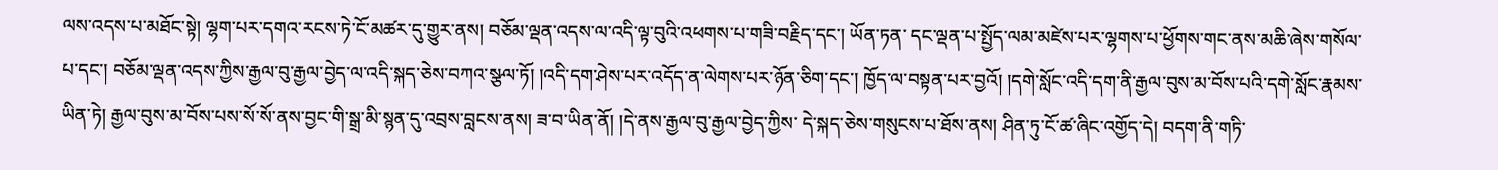ལས་འདས་པ་མཐོང་སྟེ། ལྷག་པར་དགའ་རངས་ཏེ་ངོ་མཚར་དུ་གྱུར་ནས། བཅོམ་ལྡན་འདས་ལ་འདི་ལྟ་བུའི་འཕགས་པ་གཟི་བརྗིད་དང་། ཡོན་ཏན་ དང་ལྡན་པ་སྤྱོད་ལམ་མཛེས་པར་ལྷགས་པ་ཕྱོགས་གང་ནས་མཆི་ཞེས་གསོལ་པ་དང་། བཅོམ་ལྡན་འདས་ཀྱིས་རྒྱལ་བུ་རྒྱལ་བྱེད་ལ་འདི་སྐད་ཅེས་བཀའ་སྩལ་ཏོ། །འདི་དག་ཤེས་པར་འདོད་ན་ལེགས་པར་ཉོན་ཅིག་དང་། ཁྱོད་ལ་བསྟན་པར་བྱའོ། །དགེ་སློང་འདི་དག་ནི་རྒྱལ་བུས་མ་བོས་པའི་དགེ་སློང་རྣམས་ཡིན་ཏེ། རྒྱལ་བུས་མ་བོས་པས་སོ་སོ་ནས་བྱང་གི་སྒྲ་མི་སྙན་དུ་འབྲས་བླངས་ནས། ཟ་བ་ཡིན་ནོ། །དེ་ནས་རྒྱལ་བུ་རྒྱལ་བྱེད་ཀྱིས་ དེ་སྐད་ཅེས་གསུངས་པ་ཐོས་ནས། ཤིན་ཏུ་ངོ་ཚ་ཞིང་འགྱོད་དེ། བདག་ནི་གཏི་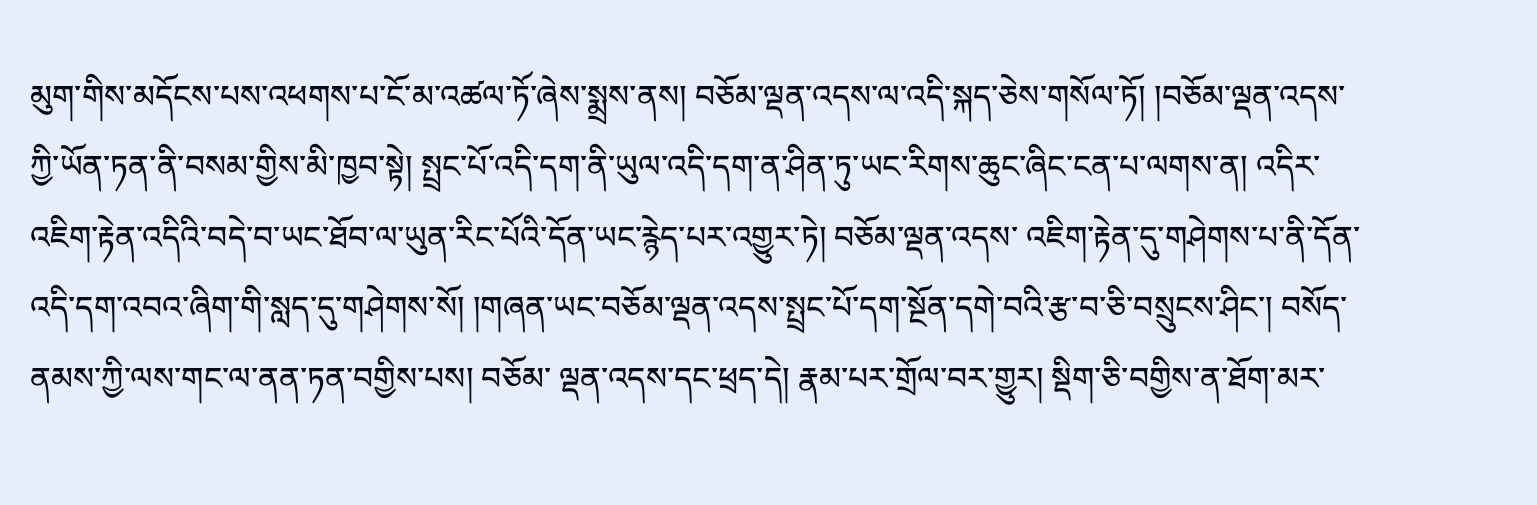མུག་གིས་མདོངས་པས་འཕགས་པ་ངོ་མ་འཚལ་ཏོ་ཞེས་སྨྲས་ནས། བཅོམ་ལྡན་འདས་ལ་འདི་སྐད་ཅེས་གསོལ་ཏོ། །བཅོམ་ལྡན་འདས་ ཀྱི་ཡོན་ཏན་ནི་བསམ་གྱིས་མི་ཁྱབ་སྟེ། སྤྲང་པོ་འདི་དག་ནི་ཡུལ་འདི་དག་ན་ཤིན་ཏུ་ཡང་རིགས་ཆུང་ཞིང་ངན་པ་ལགས་ན། འདིར་འཇིག་རྟེན་འདིའི་བདེ་བ་ཡང་ཐོབ་ལ་ཡུན་རིང་པོའི་དོན་ཡང་རྙེད་པར་འགྱུར་ཏེ། བཅོམ་ལྡན་འདས་ འཇིག་རྟེན་དུ་གཤེགས་པ་ནི་དོན་འདི་དག་འབའ་ཞིག་གི་སླད་དུ་གཤེགས་སོ། །གཞན་ཡང་བཅོམ་ལྡན་འདས་སྤྲང་པོ་དག་སྔོན་དགེ་བའི་རྩ་བ་ཅི་བསྲུངས་ཤིང་། བསོད་ནམས་ཀྱི་ལས་གང་ལ་ནན་ཏན་བགྱིས་པས། བཅོམ་ ལྡན་འདས་དང་ཕྲད་དེ། རྣམ་པར་གྲོལ་བར་གྱུར། སྡིག་ཅི་བགྱིས་ན་ཐོག་མར་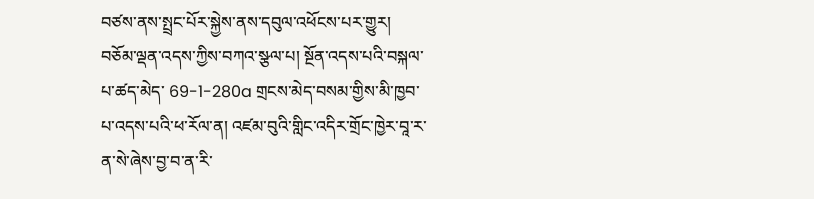བཙས་ནས་སྤྲང་པོར་སྐྱེས་ནས་དབུལ་འཕོངས་པར་གྱུར། བཅོམ་ལྡན་འདས་ཀྱིས་བཀའ་སྩལ་པ། སྔོན་འདས་པའི་བསྐལ་པ་ཚད་མེད་ 69-1-280a གྲངས་མེད་བསམ་གྱིས་མི་ཁྱབ་པ་འདས་པའི་ཕ་རོལ་ན། འཛམ་བུའི་གླིང་འདིར་གྲོང་ཁྱེར་བཱ་ར་ན་སེ་ཞེས་བྱ་བ་ན་རི་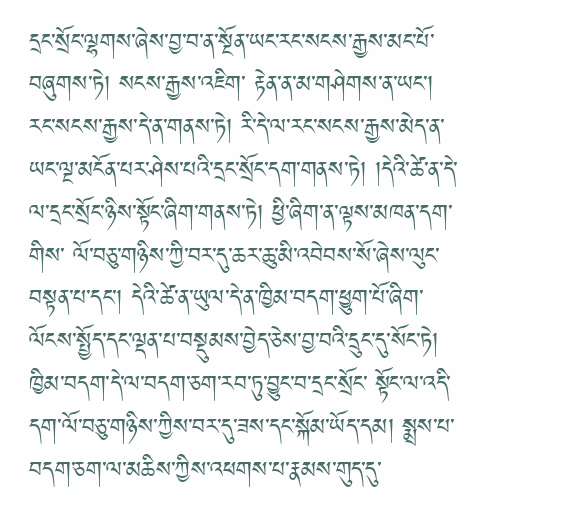དྲང་སྲོང་ལྷགས་ཞེས་བྱ་བ་ན་སྔོན་ཡང་རང་སངས་རྒྱས་མང་པོ་བཞུགས་ཏེ། སངས་རྒྱས་འཇིག་ རྟེན་ན་མ་གཤེགས་ན་ཡང་། རང་སངས་རྒྱས་དེ་ན་གནས་ཏེ། རི་དེ་ལ་རང་སངས་རྒྱས་མེད་ན་ཡང་ལྔ་མངོན་པར་ཤེས་པའི་དྲང་སྲོང་དག་གནས་ཏེ། །དེའི་ཚེ་ན་དེ་ལ་དྲང་སྲོང་ཉིས་སྟོང་ཞིག་གནས་ཏེ། ཕྱི་ཞིག་ན་ལྟས་མཁན་དག་གིས་ ལོ་བཅུ་གཉིས་ཀྱི་བར་དུ་ཆར་ཆུ་མི་འབེབས་སོ་ཞེས་ལུང་བསྟན་པ་དང་། དེའི་ཚེ་ན་ཡུལ་དེ་ན་ཁྱིམ་བདག་ཕྱུག་པོ་ཞིག་ལོངས་སྤྱོད་དང་ལྡན་པ་བསྡུམས་བྱེད་ཅེས་བྱ་བའི་དྲུང་དུ་སོང་ཏེ། ཁྱིམ་བདག་དེ་ལ་བདག་ཅག་རབ་ཏུ་བྱུང་བ་དྲང་སྲོང་ སྟོང་ལ་འདི་དག་ལོ་བཅུ་གཉིས་ཀྱིས་བར་དུ་ཟས་དང་སྐོམ་ཡོད་དམ། སྨྲས་པ་བདག་ཅག་ལ་མཆིས་ཀྱིས་འཕགས་པ་རྣམས་གུད་དུ་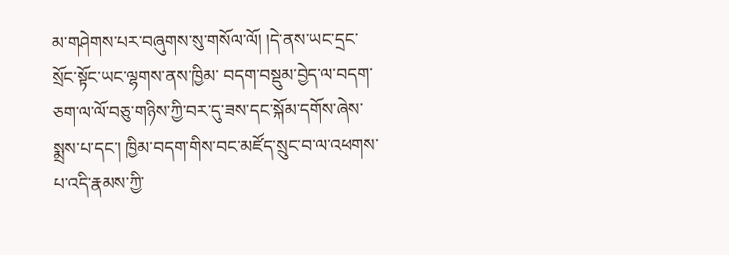མ་གཤེགས་པར་བཞུགས་སུ་གསོལ་ལོ། །དེ་ནས་ཡང་དྲང་སྲོང་སྟོང་ཡང་ལྷགས་ནས་ཁྱིམ་ བདག་བསྡུམ་བྱེད་ལ་བདག་ཅག་ལ་ལོ་བཅུ་གཉིས་ཀྱི་བར་དུ་ཟས་དང་སྐོམ་དགོས་ཞེས་སྨྲས་པ་དང་། ཁྱིམ་བདག་གིས་བང་མཛོད་སྲུང་བ་ལ་འཕགས་པ་འདི་རྣམས་ཀྱི་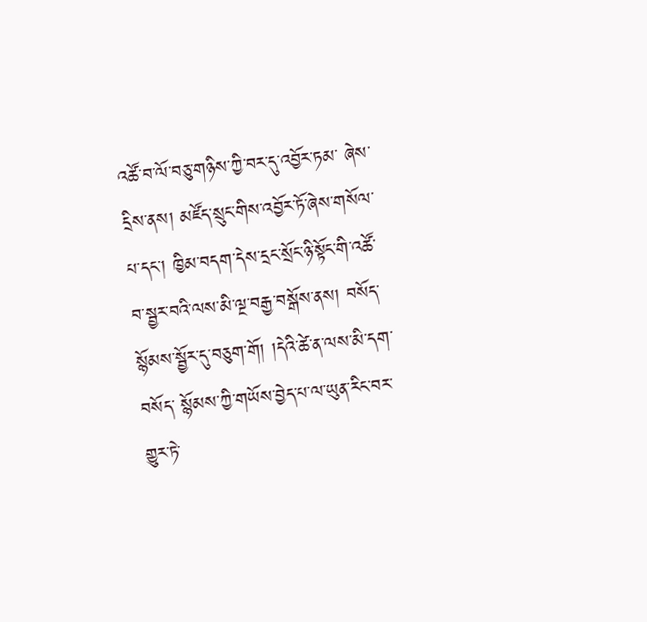འཚོ་བ་ལོ་བཅུ་གཉིས་ཀྱི་བར་དུ་འབྱོར་ཏམ་ ཞེས་དྲིས་ནས། མཛོད་སྲུང་གིས་འབྱོར་ཏོ་ཞེས་གསོལ་པ་དང་། ཁྱིམ་བདག་དེས་དྲང་སྲོང་ཉི་སྟོང་གི་འཚོ་བ་སྦྱར་བའི་ལས་མི་ལྔ་བརྒྱ་བསྒོས་ནས། བསོད་སྙོམས་སྦྱོར་དུ་བཅུག་གོ། །དེའི་ཚེ་ན་ལས་མི་དག་བསོད་ སྙོམས་ཀྱི་གཡོས་བྱེད་པ་ལ་ཡུན་རིང་བར་གྱུར་ཏེ་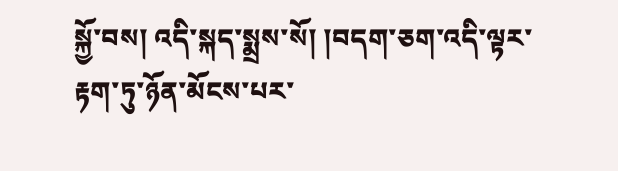སྐྱོ་བས། འདི་སྐད་སྨྲས་སོ། །བདག་ཅག་འདི་ལྟར་རྟག་ཏུ་ཉོན་མོངས་པར་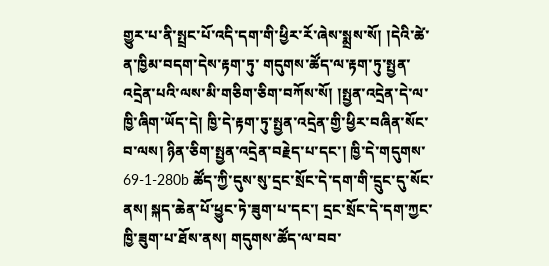གྱུར་པ་ནི་སྤྲང་པོ་འདི་དག་གི་ཕྱིར་རོ་ཞེས་སྨྲས་སོ། །དེའི་ཚེ་ན་ཁྱིམ་བདག་དེས་རྟག་ཏུ་ གདུགས་ཚོད་ལ་རྟག་ཏུ་སྤྱན་འདྲེན་པའི་ལས་མི་གཅིག་ཅིག་བཀོས་སོ། །སྤྱན་འདྲེན་དེ་ལ་ཁྱི་ཞིག་ཡོད་དེ། ཁྱི་དེ་རྟག་ཏུ་སྤྱན་འདྲེན་གྱི་ཕྱིར་བཞིན་སོང་བ་ལས། ཉིན་ཅིག་སྤྱན་འདྲེན་བརྗེད་པ་དང་། ཁྱི་དེ་གདུགས་ 69-1-280b ཚོད་ཀྱི་དུས་སུ་དྲང་སྲོང་དེ་དག་གི་དྲུང་དུ་སོང་ནས། སྐད་ཆེན་པོ་ཕྱུང་ཏེ་ཟུག་པ་དང་། དྲང་སྲོང་དེ་དག་ཀྱང་ཁྱི་ཟུག་པ་ཐོས་ནས། གདུགས་ཚོད་ལ་བབ་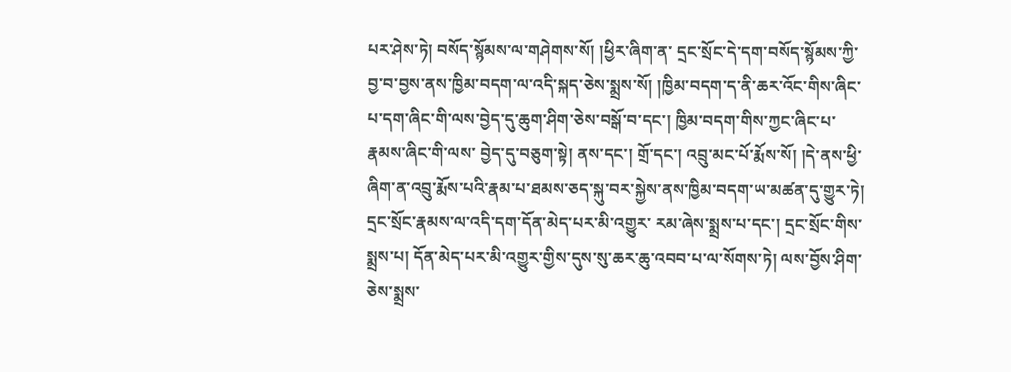པར་ཤེས་ཏེ། བསོད་སྙོམས་ལ་གཤེགས་སོ། །ཕྱིར་ཞིག་ན་ དྲང་སྲོང་དེ་དག་བསོད་སྙོམས་ཀྱི་བྱ་བ་བྱས་ནས་ཁྱིམ་བདག་ལ་འདི་སྐད་ཅེས་སྨྲས་སོ། །ཁྱིམ་བདག་ད་ནི་ཆར་འོང་གིས་ཞིང་པ་དག་ཞིང་གི་ལས་བྱེད་དུ་ཆུག་ཤིག་ཅེས་བསྒོ་བ་དང་། ཁྱིམ་བདག་གིས་ཀྱང་ཞིང་པ་རྣམས་ཞིང་གི་ལས་ བྱེད་དུ་བཅུག་སྟེ། ནས་དང་། གྲོ་དང་། འབྲུ་མང་པོ་རྨོས་སོ། །དེ་ནས་ཕྱི་ཞིག་ན་འབྲུ་རྨོས་པའི་རྣམ་པ་ཐམས་ཅད་སྐུ་བར་སྐྱེས་ནས་ཁྱིམ་བདག་ཡ་མཚན་དུ་གྱུར་ཏེ། དྲང་སྲོང་རྣམས་ལ་འདི་དག་དོན་མེད་པར་མི་འགྱུར་ རམ་ཞེས་སྨྲས་པ་དང་། དྲང་སྲོང་གིས་སྨྲས་པ། དོན་མེད་པར་མི་འགྱུར་གྱིས་དུས་སུ་ཆར་ཆུ་འབབ་པ་ལ་སོགས་ཏེ། ལས་བྱོས་ཤིག་ཅེས་སྨྲས་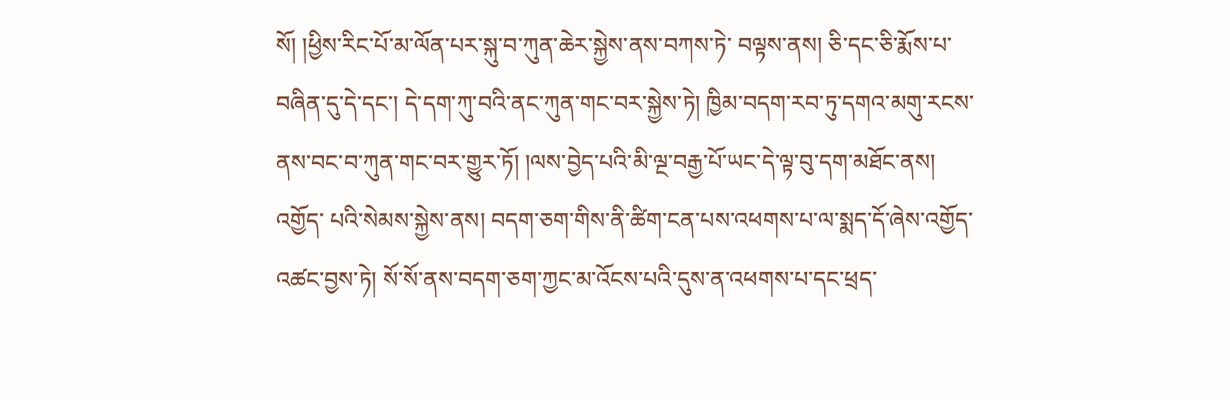སོ། །ཕྱིས་རིང་པོ་མ་ལོན་པར་སྐུ་བ་ཀུན་ཆེར་སྐྱེས་ནས་བཀས་ཏེ་ བལྟས་ནས། ཅི་དང་ཅི་རྨོས་པ་བཞིན་དུ་དེ་དང་། དེ་དག་ཀུ་བའི་ནང་ཀུན་གང་བར་སྐྱེས་ཏེ། ཁྱིམ་བདག་རབ་ཏུ་དགའ་མགུ་རངས་ནས་བང་བ་ཀུན་གང་བར་གྱུར་ཏོ། །ལས་བྱེད་པའི་མི་ལྔ་བརྒྱ་པོ་ཡང་དེ་ལྟ་བུ་དག་མཐོང་ནས། འགྱོད་ པའི་སེམས་སྐྱེས་ནས། བདག་ཅག་གིས་ནི་ཚིག་ངན་པས་འཕགས་པ་ལ་སྨད་དོ་ཞེས་འགྱོད་འཚང་བྱས་ཏེ། སོ་སོ་ནས་བདག་ཅག་ཀྱང་མ་འོངས་པའི་དུས་ན་འཕགས་པ་དང་ཕྲད་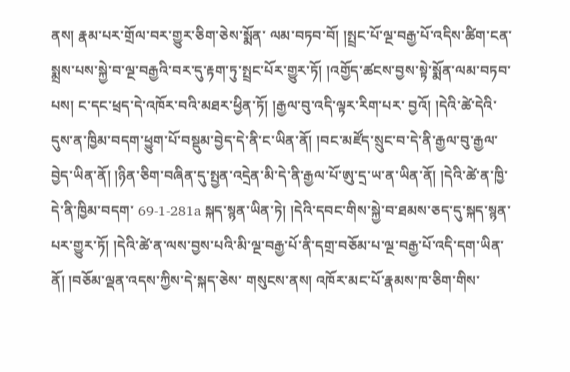ནས། རྣམ་པར་གྲོལ་བར་གྱུར་ཅིག་ཅེས་སྨོན་ ལམ་བཏབ་བོ། །སྤྲང་པོ་ལྔ་བརྒྱ་པོ་འདིས་ཚིག་ངན་སྨྲས་པས་སྐྱེ་བ་ལྔ་བརྒྱའི་བར་དུ་རྟག་ཏུ་སྤྲང་པོར་གྱུར་ཏོ། །འགྱོད་ཚངས་བྱས་སྟེ་སྨོན་ལམ་བཏབ་པས། ང་དང་ཕྲད་དེ་འཁོར་བའི་མཐར་ཕྱིན་ཏོ། །རྒྱལ་བུ་འདི་ལྟར་རིག་པར་ བྱའོ། །དེའི་ཚེ་དེའི་དུས་ན་ཁྱིམ་བདག་ཕྱུག་པོ་བསྡུམ་བྱེད་དེ་ནི་ང་ཡིན་ནོ། །བང་མཛོད་སྲུང་བ་དེ་ནི་རྒྱལ་བུ་རྒྱལ་བྱེད་ཡིན་ནོ། །ཉིན་ཅིག་བཞིན་དུ་སྤྱན་འདྲེན་མི་དེ་ནི་རྒྱལ་པོ་ཨུ་དྲ་ཡ་ན་ཡིན་ནོ། །དེའི་ཚེ་ན་ཁྱི་དེ་ནི་ཁྱིམ་བདག་ 69-1-281a སྐད་སྙན་ཡིན་ཏེ། །དེའི་དབང་གིས་སྐྱེ་བ་ཐམས་ཅད་དུ་སྐད་སྙན་པར་གྱུར་ཏོ། །དེའི་ཚེ་ན་ལས་བྱས་པའི་མི་ལྔ་བརྒྱ་པོ་ནི་དགྲ་བཅོམ་པ་ལྔ་བརྒྱ་པོ་འདི་དག་ཡིན་ནོ། །བཅོམ་ལྡན་འདས་ཀྱིས་དེ་སྐད་ཅེས་ གསུངས་ནས། འཁོར་མང་པོ་རྣམས་ཁ་ཅིག་གིས་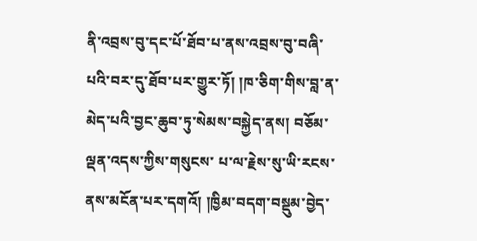ནི་འབྲས་བུ་དང་པོ་ཐོབ་པ་ནས་འབྲས་བུ་བཞི་པའི་བར་དུ་ཐོབ་པར་གྱུར་ཏོ། །ཁ་ཅིག་གིས་བླ་ན་མེད་པའི་བྱང་ཆུབ་ཏུ་སེམས་བསྐྱེད་ནས། བཅོམ་ལྡན་འདས་ཀྱིས་གསུངས་ པ་ལ་རྗེས་སུ་ཡི་རངས་ནས་མངོན་པར་དགའོ། །ཁྱིམ་བདག་བསྡུམ་བྱེད་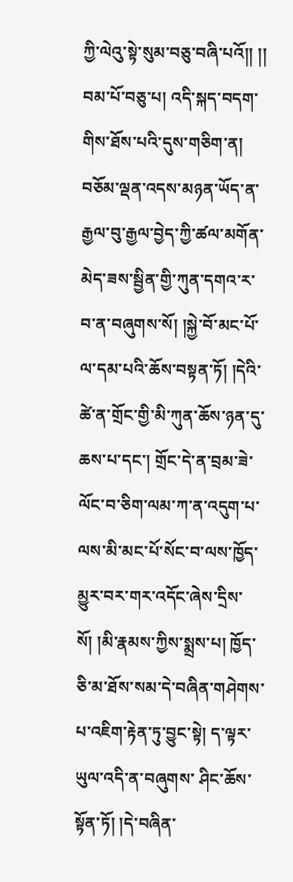ཀྱི་ལེའུ་སྟེ་སུམ་བཅུ་བཞི་པའོ།། །། བམ་པོ་བཅུ་པ། འདི་སྐད་བདག་གིས་ཐོས་པའི་དུས་གཅིག་ན། བཅོམ་ལྡན་འདས་མཉན་ཡོད་ན་རྒྱལ་བུ་རྒྱལ་བྱེད་ཀྱི་ཚལ་མགོན་མེད་ཟས་སྦྱིན་གྱི་ཀུན་དགའ་ར་བ་ན་བཞུགས་སོ། །སྐྱེ་བོ་མང་པོ་ལ་དམ་པའི་ཆོས་བསྟན་ཏོ། །དེའི་ཚེ་ན་གྲོང་གྱི་མི་ཀུན་ཆོས་ཉན་དུ་ཆས་པ་དང་། གྲོང་དེ་ན་བྲམ་ཟེ་ ལོང་བ་ཅིག་ལམ་ཀ་ན་འདུག་པ་ལས་མི་མང་པོ་སོང་བ་ལས་ཁྱོད་མྱུར་བར་གར་འདོང་ཞེས་དྲིས་སོ། །མི་རྣམས་ཀྱིས་སྨྲས་པ། ཁྱོད་ཅི་མ་ཐོས་སམ་དེ་བཞིན་གཤེགས་པ་འཇིག་རྟེན་ཏུ་བྱུང་སྟེ། ད་ལྟར་ཡུལ་འདི་ན་བཞུགས་ ཤིང་ཆོས་སྟོན་ཏོ། །དེ་བཞིན་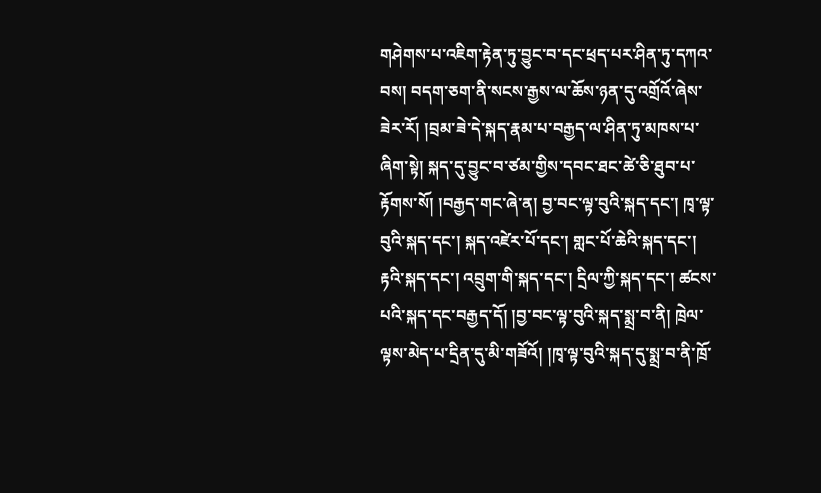གཤེགས་པ་འཇིག་རྟེན་ཏུ་བྱུང་བ་དང་ཕྲད་པར་ཤིན་ཏུ་དཀའ་བས། བདག་ཅག་ནི་སངས་རྒྱས་ལ་ཆོས་ཉན་དུ་འགྲོའོ་ཞེས་ཟེར་རོ། །བྲམ་ཟེ་དེ་སྐད་རྣམ་པ་བརྒྱད་ལ་ཤིན་ཏུ་མཁས་པ་ཞིག་སྟེ། སྐད་དུ་བྱུང་བ་ཙམ་གྱིས་དབང་ཐང་ཚེ་ཅི་ཐུབ་པ་རྟོགས་སོ། །བརྒྱད་གང་ཞེ་ན། བྱ་བང་ལྟ་བུའི་སྐད་དང་། ཁྭ་ལྟ་བུའི་སྐད་དང་། སྐད་འཛེར་པོ་དང་། གླང་པོ་ཆེའི་སྐད་དང་། རྟའི་སྐད་དང་། འབྲུག་གི་སྐད་དང་། དྲིལ་ཀྱི་སྐད་དང་། ཚངས་པའི་སྐད་དང་བརྒྱད་དོ། །བྱ་བང་ལྟ་བུའི་སྐད་སྨྲ་བ་ནི། ཁྲེལ་ལྟས་མེད་པ་དྲིན་དུ་མི་གཟོའོ། །ཁྭ་ལྟ་བུའི་སྐད་དུ་སྨྲ་བ་ནི་ཁྲོ་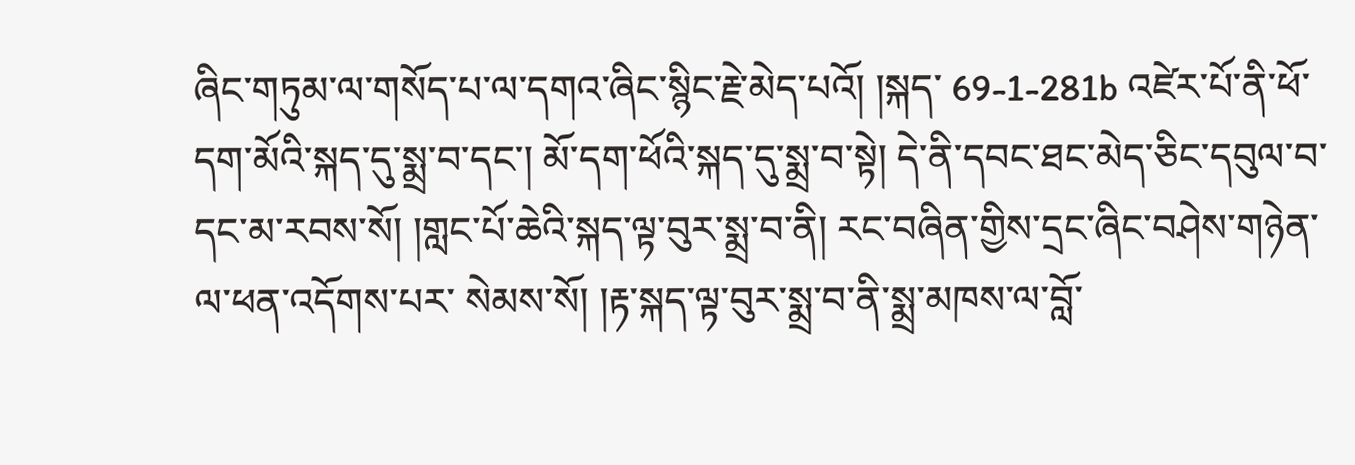ཞིང་གཏུམ་ལ་གསོད་པ་ལ་དགའ་ཞིང་སྙིང་རྗེ་མེད་པའོ། །སྐད་ 69-1-281b འཛེར་པོ་ནི་ཕོ་དག་མོའི་སྐད་དུ་སྨྲ་བ་དང་། མོ་དག་ཕོའི་སྐད་དུ་སྨྲ་བ་སྟེ། དེ་ནི་དབང་ཐང་མེད་ཅིང་དབུལ་བ་དང་མ་རབས་སོ། །གླང་པོ་ཆེའི་སྐད་ལྟ་བུར་སྨྲ་བ་ནི། རང་བཞིན་གྱིས་དྲང་ཞིང་བཤེས་གཉེན་ལ་ཕན་འདོགས་པར་ སེམས་སོ། །རྟ་སྐད་ལྟ་བུར་སྨྲ་བ་ནི་སྨྲ་མཁས་ལ་བློ་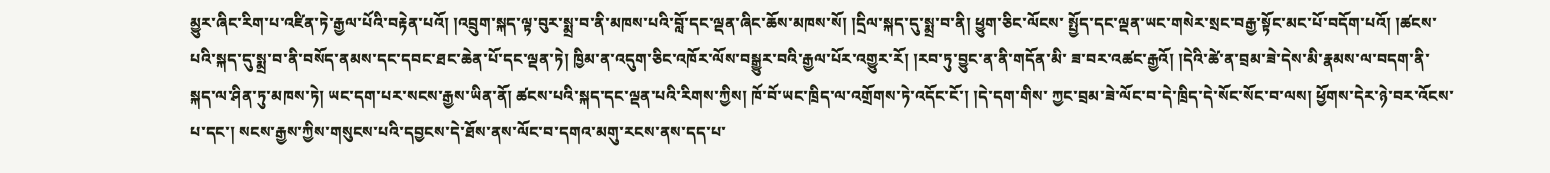མྱུར་ཞིང་རིག་པ་འཛིན་ཏེ་རྒྱལ་པོའི་བརྟེན་པའོ། །འབྲུག་སྐད་ལྟ་བུར་སྨྲ་བ་ནི་མཁས་པའི་བློ་དང་ལྡན་ཞིང་ཆོས་མཁས་སོ། །དྲིལ་སྐད་དུ་སྨྲ་བ་ནི། ཕྱུག་ཅིང་ལོངས་ སྤྱོད་དང་ལྡན་ཡང་གསེར་སྲང་བརྒྱ་སྟོང་མང་པོ་བདོག་པའོ། །ཚངས་པའི་སྐད་དུ་སྨྲ་བ་ནི་བསོད་ནམས་དང་དབང་ཐང་ཆེན་པོ་དང་ལྡན་ཏེ། ཁྱིམ་ན་འདུག་ཅིང་འཁོར་ལོས་བསྒྱུར་བའི་རྒྱལ་པོར་འགྱུར་རོ། །རབ་ཏུ་བྱུང་ན་ནི་གདོན་མི་ ཟ་བར་འཚང་རྒྱའོ། །དེའི་ཚེ་ན་བྲམ་ཟེ་དེས་མི་རྣམས་ལ་བདག་ནི་སྐད་ལ་ཤིན་ཏུ་མཁས་ཏེ། ཡང་དག་པར་སངས་རྒྱས་ཡིན་ནོ། ཚངས་པའི་སྐད་དང་ལྡན་པའི་རིགས་ཀྱིས། ཁོ་བོ་ཡང་ཁྲིད་ལ་འགྲོགས་ཏེ་འདོང་ངོ་། །དེ་དག་གིས་ ཀྱང་བྲམ་ཟེ་ལོང་བ་དེ་ཁྲིད་དེ་སོང་སོང་བ་ལས། ཕྱོགས་དེར་ཉེ་བར་འོངས་པ་དང་། སངས་རྒྱས་ཀྱིས་གསུངས་པའི་དབྱངས་དེ་ཐོས་ནས་ལོང་བ་དགའ་མགུ་རངས་ནས་དད་པ་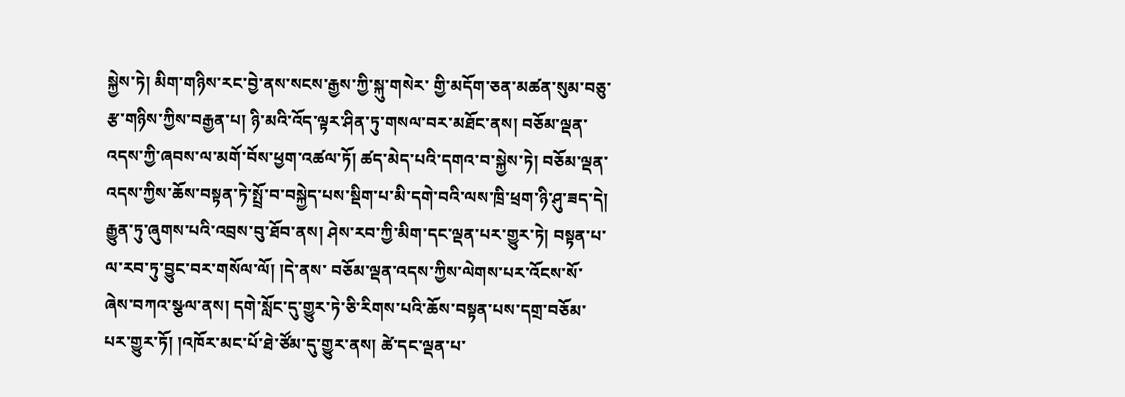སྐྱེས་ཏེ། མིག་གཉིས་རང་བྱེ་ནས་སངས་རྒྱས་ཀྱི་སྐུ་གསེར་ གྱི་མདོག་ཅན་མཚན་སུམ་བཅུ་རྩ་གཉིས་ཀྱིས་བརྒྱན་པ། ཉི་མའི་འོད་ལྟར་ཤིན་ཏུ་གསལ་བར་མཐོང་ནས། བཅོམ་ལྡན་འདས་ཀྱི་ཞབས་ལ་མགོ་བོས་ཕྱག་འཚལ་ཏོ། ཚད་མེད་པའི་དགའ་བ་སྐྱེས་ཏེ། བཅོམ་ལྡན་ འདས་ཀྱིས་ཆོས་བསྟན་ཏེ་སྤྲོ་བ་བསྐྱེད་པས་སྡིག་པ་མི་དགེ་བའི་ལས་ཁྲི་ཕྲག་ཉི་ཤུ་ཟད་དེ། རྒྱུན་ཏུ་ཞུགས་པའི་འབྲས་བུ་ཐོབ་ནས། ཤེས་རབ་ཀྱི་མིག་དང་ལྡན་པར་གྱུར་ཏེ། བསྟན་པ་ལ་རབ་ཏུ་བྱུང་བར་གསོལ་ལོ། །དེ་ནས་ བཅོམ་ལྡན་འདས་ཀྱིས་ལེགས་པར་འོངས་སོ་ཞེས་བཀའ་སྩལ་ནས། དགེ་སློང་དུ་གྱུར་ཏེ་ཅི་རིགས་པའི་ཆོས་བསྟན་པས་དགྲ་བཅོམ་པར་གྱུར་ཏོ། །འཁོར་མང་པོ་ཐེ་ཙོམ་དུ་གྱུར་ནས། ཚེ་དང་ལྡན་པ་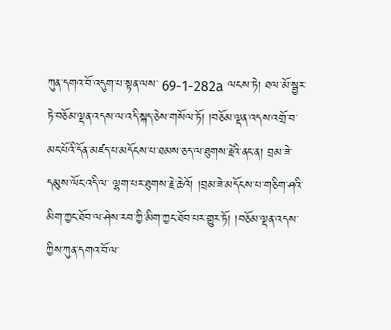ཀུན་དགའ་བོ་འདུག་པ་སྟན་ལས་ 69-1-282a ལངས་ཏེ། ཐལ་མོ་སྦྱར་ཏེ་བཅོམ་ལྡན་འདས་ལ་འདི་སྐད་ཅེས་གསོལ་ཏོ། །བཅོམ་ལྡན་འདས་འགྲོ་བ་མང་པོའི་དོན་མཛད་པ་མདོངས་པ་ཐམས་ཅད་ལ་ཐུགས་རྗེའི་ནང་ན། བྲམ་ཟེ་དམུས་ལོང་འདི་ལ་ ལྷག་པར་ཐུགས་རྗེ་ཆེའོ། །བྲམ་ཟེ་མདོངས་པ་གཅིག་ཤའི་མིག་ཀྱང་ཐོབ་ལ་ཤེས་རབ་ཀྱི་མིག་ཀྱང་ཐོབ་པར་གྱུར་ཏོ། །བཅོམ་ལྡན་འདས་ཀྱིས་ཀུན་དགའ་བོ་ལ་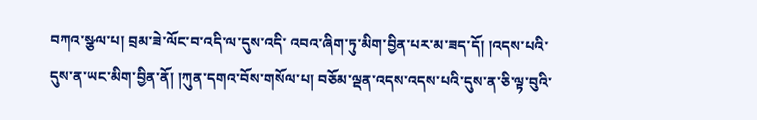བཀའ་སྩལ་པ། བྲམ་ཟེ་ལོང་བ་འདི་ལ་དུས་འདི་ འབའ་ཞིག་ཏུ་མིག་བྱིན་པར་མ་ཟད་དོ། །འདས་པའི་དུས་ན་ཡང་མིག་བྱིན་ནོ། །ཀུན་དགའ་བོས་གསོལ་པ། བཅོམ་ལྡན་འདས་འདས་པའི་དུས་ན་ཅི་ལྟ་བུའི་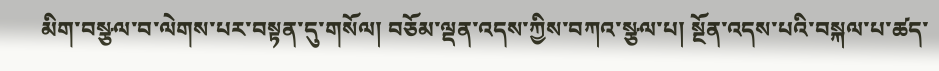མིག་བསྩལ་བ་ལེགས་པར་བསྟན་དུ་གསོལ། བཅོམ་ལྡན་འདས་ཀྱིས་བཀའ་སྩལ་པ། སྔོན་འདས་པའི་བསྐལ་པ་ཚད་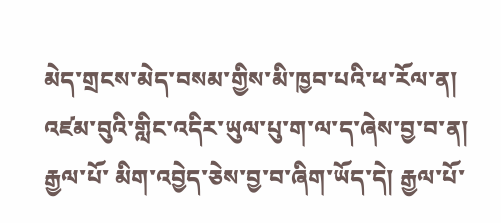མེད་གྲངས་མེད་བསམ་གྱིས་མི་ཁྱབ་པའི་ཕ་རོལ་ན། འཛམ་བུའི་གླིང་འདིར་ཡུལ་པུ་ག་ལ་ད་ཞེས་བྱ་བ་ན། རྒྱལ་པོ་ མིག་འབྱེད་ཅེས་བྱ་བ་ཞིག་ཡོད་དེ། རྒྱལ་པོ་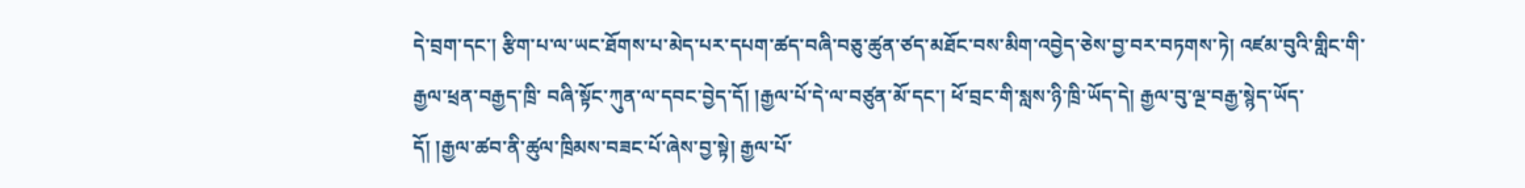དེ་བྲག་དང་། རྩིག་པ་ལ་ཡང་ཐོགས་པ་མེད་པར་དཔག་ཚད་བཞི་བཅུ་ཚུན་ཙད་མཐོང་བས་མིག་འབྱེད་ཅེས་བྱ་བར་བཏགས་ཏེ། འཛམ་བུའི་གླིང་གི་རྒྱལ་ཕྲན་བརྒྱད་ཁྲི་ བཞི་སྟོང་ཀུན་ལ་དབང་བྱེད་དོ། །རྒྱལ་པོ་དེ་ལ་བཙུན་མོ་དང་། ཕོ་བྲང་གི་སླས་ཉི་ཁྲི་ཡོད་དེ། རྒྱལ་བུ་ལྔ་བརྒྱ་སྙེད་ཡོད་དོ། །རྒྱལ་ཚབ་ནི་ཚུལ་ཁྲིམས་བཟང་པོ་ཞེས་བྱ་སྟེ། རྒྱལ་པོ་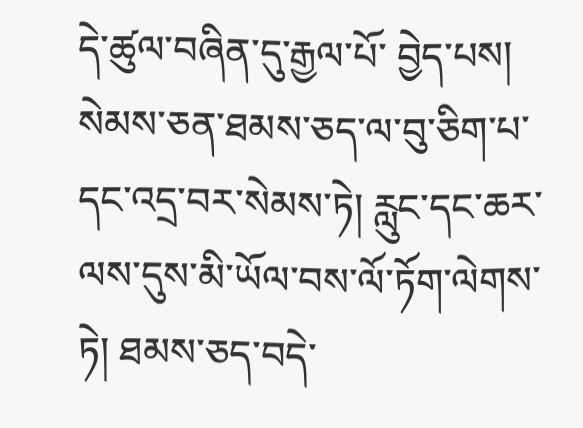དེ་ཚུལ་བཞིན་དུ་རྒྱལ་པོ་ བྱེད་པས། སེམས་ཅན་ཐམས་ཅད་ལ་བུ་ཅིག་པ་དང་འདྲ་བར་སེམས་ཏེ། རླུང་དང་ཆར་ལས་དུས་མི་ཡོལ་བས་ལོ་ཏོག་ལེགས་ཏེ། ཐམས་ཅད་བདེ་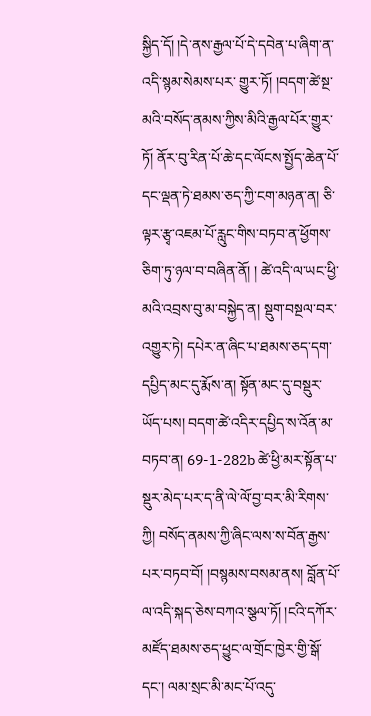སྐྱིད་དོ། །དེ་ནས་རྒྱལ་པོ་དེ་དབེན་པ་ཞིག་ན་འདི་སྙམ་སེམས་པར་ གྱུར་ཏོ། །བདག་ཚེ་སྔ་མའི་བསོད་ནམས་ཀྱིས་མིའི་རྒྱལ་པོར་གྱུར་ཏོ། ནོར་བུ་རིན་པོ་ཆེ་དང་ལོངས་སྤྱོད་ཆེན་པོ་དང་ལྡན་ཏེ་ཐམས་ཅད་ཀྱི་ངག་མཉན་ན། ཅི་ལྟར་རྩྭ་འཇམ་པོ་རླུང་གིས་བཏབ་ན་ཕྱོགས་ཅིག་ཏུ་ཉལ་བ་བཞིན་ནོ། ། ཚེ་འདི་ལ་ཡང་ཕྱི་མའི་འབྲས་བུ་མ་བསྐྱེད་ན། སྡུག་བསྔལ་བར་འགྱུར་ཏེ། དཔེར་ན་ཞིང་པ་ཐམས་ཅད་དག་དཔྱིད་མང་དུ་རྨོས་ན། སྟོན་མང་དུ་བསྡུར་ཡོད་པས། བདག་ཚེ་འདིར་དཔྱིད་ས་འོན་མ་བཏབ་ན། 69-1-282b ཚེ་ཕྱི་མར་སྟོན་པ་སྡུར་མེད་པར་ད་ནི་ལེ་ལོ་བྱ་བར་མི་རིགས་ཀྱི། བསོད་ནམས་ཀྱི་ཞིང་ལས་ས་བོན་རྒྱས་པར་བཏབ་བོ། །བསྙམས་བསམ་ནས། བློན་པོ་ལ་འདི་སྐད་ཅེས་བཀའ་སྩལ་ཏོ། །ངའི་དཀོར་ མཛོད་ཐམས་ཅད་ཕྱུང་ལ་གྲོང་ཁྱེར་གྱི་སྒོ་དང་། ལམ་སྲང་མི་མང་པོ་འདུ་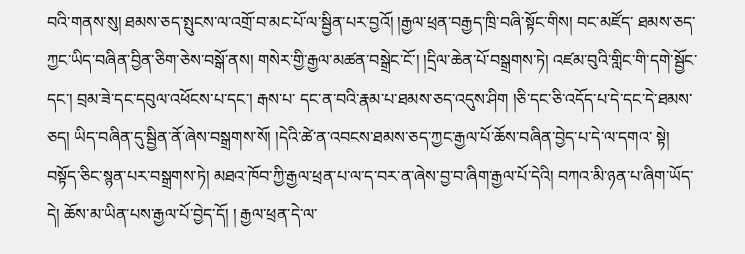བའི་གནས་སུ། ཐམས་ཅད་སྤུངས་ལ་འགྲོ་བ་མང་པོ་ལ་སྦྱིན་པར་བྱའོ། །རྒྱལ་ཕྲན་བརྒྱད་ཁྲི་བཞི་སྟོང་གིས། བང་མཛོད་ ཐམས་ཅད་ཀྱང་ཡིད་བཞིན་བྱིན་ཅིག་ཅེས་བསྒོ་ནས། གསེར་གྱི་རྒྱལ་མཚན་བསྒྲེང་ངོ་། །དྲིལ་ཆེན་པོ་བསྒྲགས་ཏེ། འཛམ་བུའི་གླིང་གི་དགེ་སྦྱོང་དང་། བྲམ་ཟེ་དང་དབུལ་འཕོངས་པ་དང་། རྒས་པ་ དང་ན་བའི་རྣམ་པ་ཐམས་ཅད་འདུས་ཤིག །ཅི་དང་ཅི་འདོད་པ་དེ་དང་དེ་ཐམས་ཅད། ཡིད་བཞིན་དུ་སྦྱིན་ནོ་ཞེས་བསྒྲགས་སོ། །དེའི་ཚེ་ན་འབངས་ཐམས་ཅད་ཀྱང་རྒྱལ་པོ་ཆོས་བཞིན་བྱེད་པ་དེ་ལ་དགའ་ སྟེ། བསྟོད་ཅིང་སྙན་པར་བསྒྲགས་ཏེ། མཐའ་ཁོབ་ཀྱི་རྒྱལ་ཕྲན་པ་ལ་ད་བར་ན་ཞེས་བྱ་བ་ཞིག་རྒྱལ་པོ་དེའི། བཀའ་མི་ཉན་པ་ཞིག་ཡོད་དེ། ཆོས་མ་ཡིན་པས་རྒྱལ་པོ་བྱེད་དོ། ། རྒྱལ་ཕྲན་དེ་ལ་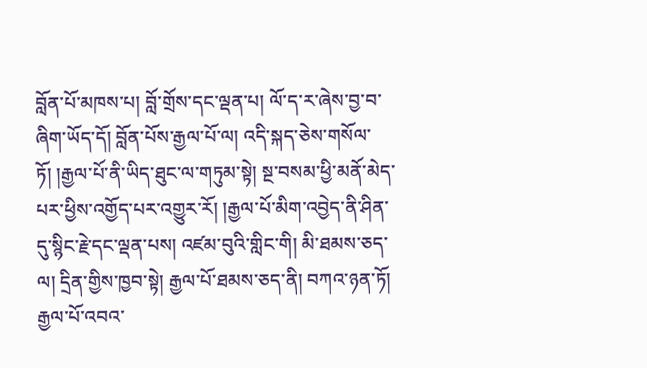བློན་པོ་མཁས་པ། བློ་གྲོས་དང་ལྡན་པ། ལོ་ད་ར་ཞེས་བྱ་བ་ཞིག་ཡོད་དོ། བློན་པོས་རྒྱལ་པོ་ལ། འདི་སྐད་ཅེས་གསོལ་ཏོ། །རྒྱལ་པོ་ནི་ཡིད་ཐུང་ལ་གཏུམ་སྟེ། སྔ་བསམ་ཕྱི་མནོ་མེད་པར་ཕྱིས་འགྱོད་པར་འགྱུར་རོ། །རྒྱལ་པོ་མིག་འབྱེད་ནི་ཤིན་དུ་སྙིང་རྗེ་དང་ལྡན་པས། འཛམ་བུའི་གླིང་གི། མི་ཐམས་ཅད་ལ། དྲིན་གྱིས་ཁྱབ་སྟེ། རྒྱལ་པོ་ཐམས་ཅད་ནི། བཀའ་ཉན་ཏོ། རྒྱལ་པོ་འབའ་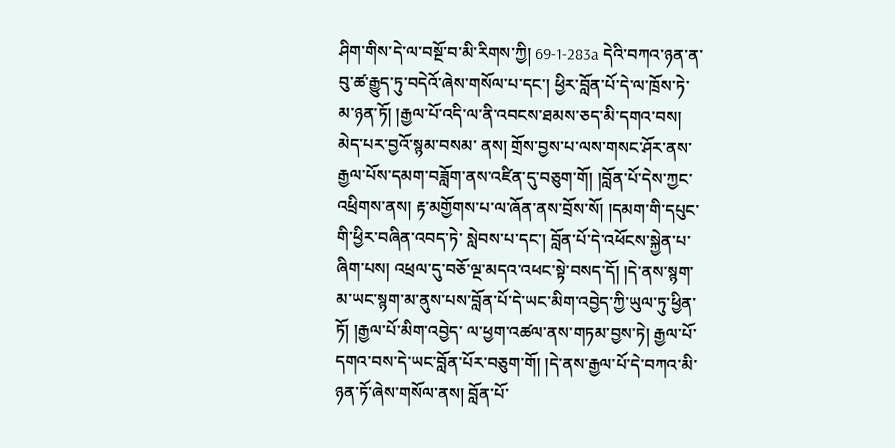ཤིག་གིས་དེ་ལ་བསྔོ་བ་མི་རིགས་ཀྱི། 69-1-283a དེའི་བཀའ་ཉན་ན་བུ་ཚ་རྒྱུད་ཏུ་བདེའོ་ཞེས་གསོལ་པ་དང་། ཕྱིར་བློན་པོ་དེ་ལ་ཁྲོས་ཏེ་མ་ཉན་ཏོ། །རྒྱལ་པོ་འདི་ལ་ནི་འབངས་ཐམས་ཅད་མི་དགའ་བས། མེད་པར་བྱའོ་སྙམ་བསམ་ ནས། གྲོས་བྱས་པ་ལས་གསང་ཤོར་ནས་རྒྱལ་པོས་དམག་བཟློག་ནས་འཛིན་དུ་བཅུག་གོ། །བློན་པོ་དེས་ཀྱང་འཕྲིགས་ནས། རྟ་མགྱོགས་པ་ལ་ཞོན་ནས་བྲོས་སོ། །དམག་གི་དཔུང་གི་ཕྱིར་བཞིན་འབད་ཏེ་ སླེབས་པ་དང་། བློན་པོ་དེ་འཕོངས་སྐྱེན་པ་ཞིག་པས། འཕྲལ་དུ་བཅོ་ལྔ་མདའ་འཕང་སྟེ་བསད་དོ། །དེ་ནས་སྙག་མ་ཡང་སྙག་མ་ནུས་པས་བློན་པོ་དེ་ཡང་མིག་འབྱེད་ཀྱི་ཡུལ་ཏུ་ཕྱིན་ཏོ། །རྒྱལ་པོ་མིག་འབྱེད་ ལ་ཕྱག་འཚལ་ནས་གཏམ་བྱས་ཏེ། རྒྱལ་པོ་དགའ་བས་དེ་ཡང་བློན་པོར་བཅུག་གོ། །དེ་ནས་རྒྱལ་པོ་དེ་བཀའ་མི་ཉན་ཏོ་ཞེས་གསོལ་ནས། བློན་པོ་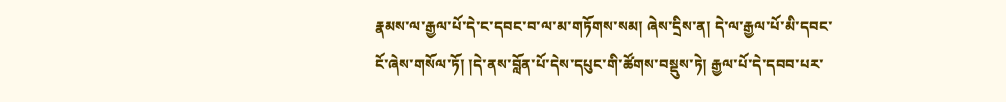རྣམས་ལ་རྒྱལ་པོ་དེ་ང་དབང་བ་ལ་མ་གཏོགས་སམ། ཞེས་དྲིས་ན། དེ་ལ་རྒྱལ་པོ་མི་དབང་ངོ་ཞེས་གསོལ་ཏོ། །དེ་ནས་བློན་པོ་དེས་དཔུང་གི་ཚོགས་བསྡུས་ཏེ། རྒྱལ་པོ་དེ་དབབ་པར་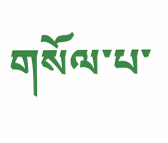གསོལ་པ་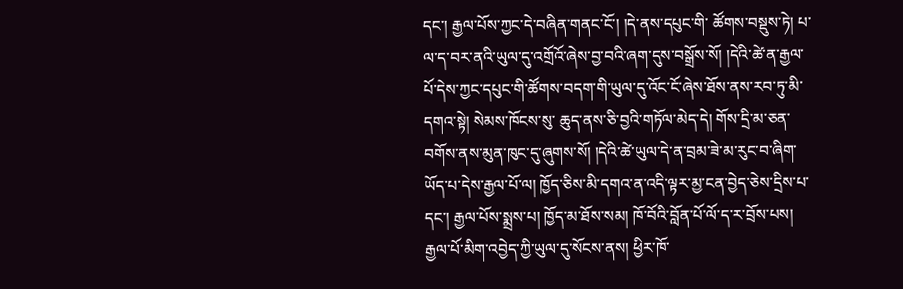དང་། རྒྱལ་པོས་ཀྱང་དེ་བཞིན་གནང་ངོ་། །དེ་ནས་དཔུང་གི་ ཚོགས་བསྡུས་ཏེ། པ་ལ་ད་བར་ནའི་ཡུལ་དུ་འགྲོའོ་ཞེས་བྱ་བའི་ཞག་དུས་བསྒྲོས་སོ། །དེའི་ཚེ་ན་རྒྱལ་པོ་དེས་ཀྱང་དཔུང་གི་ཚོགས་བདག་གི་ཡུལ་དུ་འོང་ངོ་ཞེས་ཐོས་ནས་རབ་ཏུ་མི་དགའ་སྟེ། སེམས་ཁོངས་སུ་ ཆུད་ནས་ཅི་བྱའི་གཏོལ་མེད་དེ། གོས་དྲི་མ་ཅན་བགོས་ནས་མུན་ཁུང་དུ་ཞུགས་སོ། །དེའི་ཚེ་ཡུལ་དེ་ན་བྲམ་ཟེ་མ་རུང་བ་ཞིག་ཡོད་པ་དེས་རྒྱལ་པོ་ལ། ཁྱོད་ཅིས་མི་དགའ་ན་འདི་ལྟར་མྱ་ངན་བྱེད་ཅེས་དྲིས་པ་ དང་། རྒྱལ་པོས་སྨྲས་པ། ཁྱོད་མ་ཐོས་སམ། ཁོ་བོའི་བློན་པོ་ལོ་ད་ར་བྲོས་པས། རྒྱལ་པོ་མིག་འབྱེད་ཀྱི་ཡུལ་དུ་སོངས་ནས། ཕྱིར་ཁོ་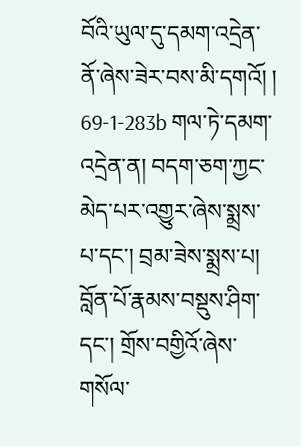བོའི་ཡུལ་དུ་དམག་འདྲེན་ནོ་ཞེས་ཟེར་བས་མི་དགའོ། ། 69-1-283b གལ་ཏེ་དམག་འདྲེན་ན། བདག་ཅག་ཀྱང་མེད་པར་འགྱུར་ཞེས་སྨྲས་པ་དང་། བྲམ་ཟེས་སྨྲས་པ། བློན་པོ་རྣམས་བསྡུས་ཤིག་དང་། གྲོས་བགྱིའོ་ཞེས་གསོལ་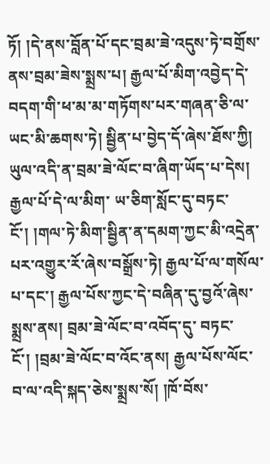ཏོ། །དེ་ནས་བློན་པོ་དང་བྲམ་ཟེ་འདུས་ཏེ་བགྲོས་ ནས་བྲམ་ཟེས་སྨྲས་པ། རྒྱལ་པོ་མིག་འབྱེད་དེ་བདག་གི་ཕ་མ་མ་གཏོགས་པར་གཞན་ཅི་ལ་ཡང་མི་ཆགས་ཏེ། སྦྱིན་པ་བྱེད་དོ་ཞེས་ཐོས་ཀྱི། ཡུལ་འདི་ན་བྲམ་ཟེ་ལོང་བ་ཞིག་ཡོད་པ་དེས། རྒྱལ་པོ་དེ་ལ་མིག་ ཡ་ཅིག་སློང་དུ་བཏང་ངོ་། །གལ་ཏེ་མིག་སྦྱིན་ན་དམག་ཀྱང་མི་འདྲེན་པར་འགྱུར་རོ་ཞེས་བསྒྲོས་ཏེ། རྒྱལ་པོ་ལ་གསོལ་པ་དང་། རྒྱལ་པོས་ཀྱང་དེ་བཞིན་དུ་བྱའོ་ཞེས་སྨྲས་ནས། བྲམ་ཟེ་ལོང་བ་འབོད་དུ་ བཏང་ངོ་། །བྲམ་ཟེ་ལོང་བ་འོང་ནས། རྒྱལ་པོས་ལོང་བ་ལ་འདི་སྐད་ཅེས་སྨྲས་སོ། །ཁོ་བོས་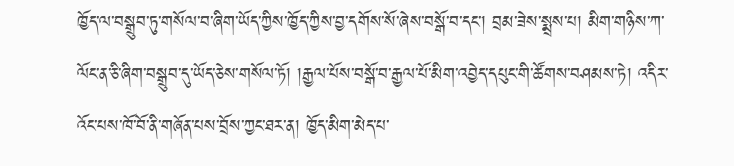ཁྱོད་ལ་བསྒྲུབ་ཏུ་གསོལ་བ་ཞིག་ཡོད་ཀྱིས་ཁྱོད་ཀྱིས་བྱ་དགོས་སོ་ཞེས་བསྒོ་བ་དང་། བྲམ་ཟེས་སྨྲས་པ། མིག་གཉིས་ཀ་ལོང་ན་ཅི་ཞིག་བསྒྲུབ་དུ་ཡོད་ཅེས་གསོལ་ཏོ། །རྒྱལ་པོས་བསྒོ་བ་རྒྱལ་པོ་མིག་འབྱེད་དཔུང་གི་ཚོགས་བཤམས་ཏེ། འདིར་འོང་པས་ཁོ་བོ་ནི་གཞོན་པས་བྲོས་ཀྱང་ཐར་ན། ཁྱོད་མིག་མེད་པ་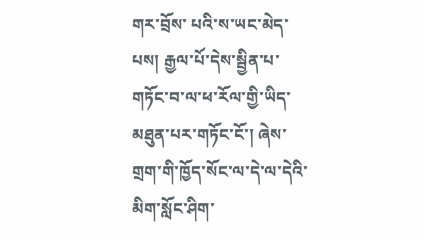གར་བྲོས་ པའི་ས་ཡང་མེད་པས། རྒྱལ་པོ་དེས་སྦྱིན་པ་གཏོང་བ་ལ་ཕ་རོལ་གྱི་ཡིད་མཐུན་པར་གཏོང་ངོ་། ཞེས་གྲག་གི་ཁྱོད་སོང་ལ་དེ་ལ་དེའི་མིག་སློང་ཤིག་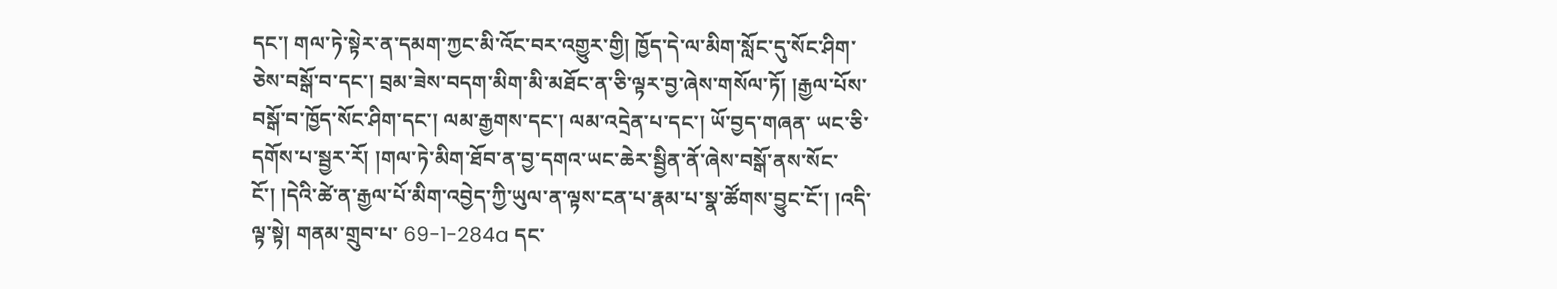དང་། གལ་ཏེ་སྟེར་ན་དམག་ཀྱང་མི་འོང་བར་འགྱུར་གྱི། ཁྱོད་དེ་ལ་མིག་སློང་དུ་སོང་ཤིག་ཅེས་བསྒོ་བ་དང་། བྲམ་ཟེས་བདག་མིག་མི་མཐོང་ན་ཅི་ལྟར་བྱ་ཞེས་གསོལ་ཏོ། །རྒྱལ་པོས་བསྒོ་བ་ཁྱོད་སོང་ཤིག་དང་། ལམ་རྒྱགས་དང་། ལམ་འདྲེན་པ་དང་། ཡོ་བྱད་གཞན་ ཡང་ཅི་དགོས་པ་སྦྱར་རོ། །གལ་ཏེ་མིག་ཐོབ་ན་བྱ་དགའ་ཡང་ཆེར་སྦྱིན་ནོ་ཞེས་བསྒོ་ནས་སོང་ངོ་། །དེའི་ཚེ་ན་རྒྱལ་པོ་མིག་འབྱེད་ཀྱི་ཡུལ་ན་ལྟས་ངན་པ་རྣམ་པ་སྣ་ཚོགས་བྱུང་ངོ་། །འདི་ལྟ་སྟེ། གནམ་གྲུབ་པ་ 69-1-284a དང་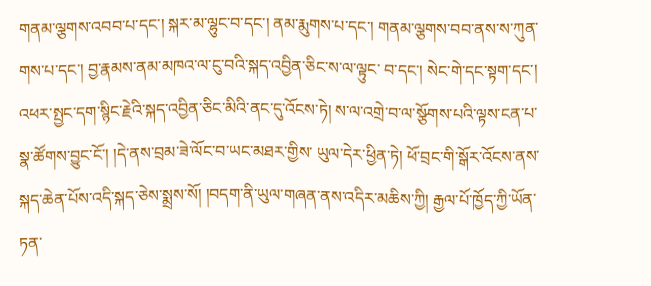གནམ་ལྕགས་འབབ་པ་དང་། སྐར་མ་ལྷུང་བ་དང་། ནམ་རྨུགས་པ་དང་། གནམ་ལྕགས་བབ་ནས་ས་ཀུན་གས་པ་དང་། བྱ་རྣམས་ནམ་མཁའ་ལ་ངུ་བའི་སྐད་འབྱིན་ཅིང་ས་ལ་ལྟུང་ བ་དང་། སེང་གེ་དང་སྟག་དང་། འཕར་སྤྱང་དག་སྙིང་རྗེའི་སྐད་འབྱིན་ཅིང་མིའི་ནང་དུ་འོངས་ཏེ། ས་ལ་འགྲེ་བ་ལ་སྩོགས་པའི་ལྟས་ངན་པ་སྣ་ཚོགས་བྱུང་ངོ་། །དེ་ནས་བྲམ་ཟེ་ལོང་བ་ཡང་མཐར་གྱིས་ ཡུལ་དེར་ཕྱིན་ཏེ། ཕོ་བྲང་གི་སྒོར་འོངས་ནས་སྐད་ཆེན་པོས་འདི་སྐད་ཅེས་སྨྲས་སོ། །བདག་ནི་ཡུལ་གཞན་ནས་འདིར་མཆིས་ཀྱི། རྒྱལ་པོ་ཁྱོད་ཀྱི་ཡོན་ཏན་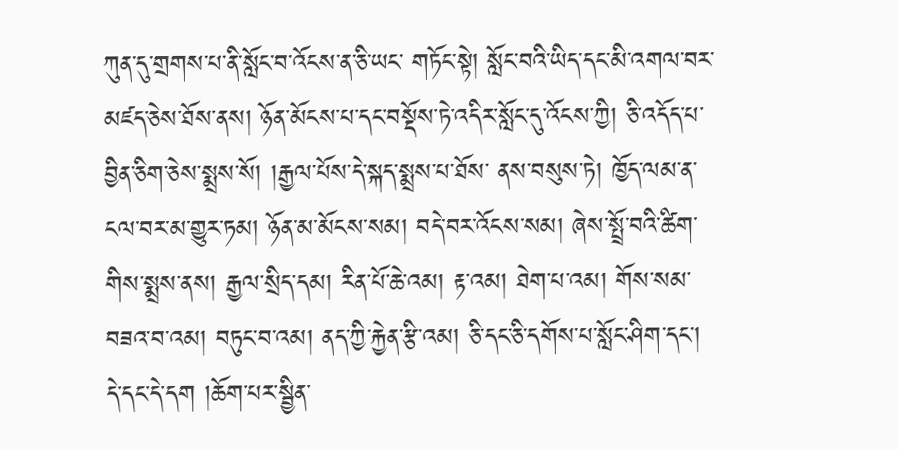ཀུན་དུ་གྲགས་པ་ནི་སློང་བ་འོངས་ན་ཅི་ཡང་ གཏོང་སྟེ། སློང་བའི་ཡིད་དང་མི་འགལ་བར་མཛད་ཅེས་ཐོས་ནས། ཉོན་མོངས་པ་དང་བསྡོས་ཏེ་འདིར་སློང་དུ་འོངས་ཀྱི། ཅི་འདོད་པ་བྱིན་ཅིག་ཅེས་སྨྲས་སོ། །རྒྱལ་པོས་དེ་སྐད་སྨྲས་པ་ཐོས་ ནས་བསུས་ཏེ། ཁྱོད་ལམ་ན་ངལ་བར་མ་གྱུར་ཏམ། ཉོན་མ་མོངས་སམ། བདེ་བར་འོངས་སམ། ཞེས་སྤྲོ་བའི་ཚིག་གིས་སྨྲས་ནས། རྒྱལ་སྲིད་དམ། རིན་པོ་ཆེ་འམ། རྟ་འམ། ཐེག་པ་འམ། གོས་སམ་ བཟའ་བ་འམ། བཏུང་བ་འམ། ནད་ཀྱི་རྐྱེན་རྩི་འམ། ཅི་དང་ཅི་དགོས་པ་སློང་ཤིག་དང་། དེ་དང་དེ་དག །ཆོག་པར་སྦྱིན་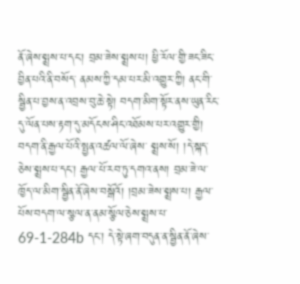ནོ་ཞེས་སྨྲས་པ་དང་། བྲམ་ཟེས་སྨྲས་པ། ཕྱི་རོལ་གྱི་ཟང་ཟིང་བྱིན་པའི་ནི་བསོད་ ནམས་ཀྱི་དམ་པར་མི་འགྱུར་ཀྱི། ནང་གི་སྦྱིན་པ་བྱས་ན་འབྲས་བུ་ཆེ་སྟེ། བདག་མིག་སྟོར་ནས་ཡུན་རིང་དུ་ལོན་པས་རྟག་དུ་མདོངས་ཤིང་འཐོམས་པར་འགྱུར་གྱི། བདག་ནི་རྒྱལ་པོའི་སྤྱན་འཚལ་ལོ་ཞེས་ སྨྲས་སོ། །དེ་སྐད་ཅེས་སྨྲས་པ་དང་། རྒྱལ་པོ་རབ་ཏུ་དགའ་ནས། བྲམ་ཟེ་ལ་ཁྱོད་ལ་མིག་སྦྱིན་ནོ་ཞེས་བསྒོའོ། །བྲམ་ཟེས་སྨྲས་པ། རྒྱལ་པོས་བདག་ལ་སྩལ་ན་ནམ་སྩོལ་ཅེས་སྨྲས་པ་ 69-1-284b དང་། དེ་སྟེ་ཞག་བདུན་ན་སྦྱིན་ནོ་ཞེས་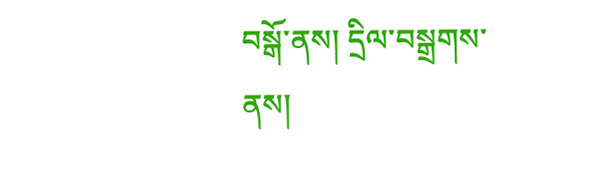བསྒོ་ནས། དྲིལ་བསྒྲགས་ནས།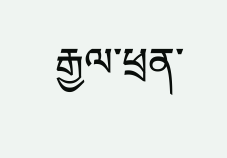རྒྱལ་ཕྲན་